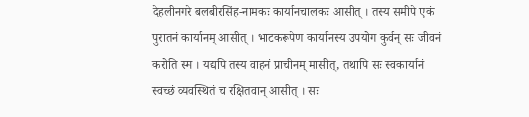देहलीनगरे बलबीरसिंह-नामकः कार्यानचालकः आसीत् । तस्य समीपे एकं पुरातनं कार्यानम् आसीत् । भाटकरूपेण कार्यानस्य उपयोग कुर्वन् सः जीवनं करोति स्म । यद्यपि तस्य वाहनं प्राचीनम् मासीत्, तथापि सः स्वकार्यानं स्वच्छं व्यवस्थितं च रक्षितवान् आसीत् । सः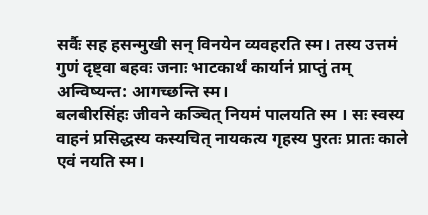सर्वैः सह हसन्मुखी सन् विनयेन व्यवहरति स्म। तस्य उत्तमं गुणं दृष्ट्वा बहवः जनाः भाटकार्थं कार्यानं प्राप्तुं तम् अन्विष्यन्त: आगच्छन्ति स्म।
बलबीरसिंहः जीवने कञ्चित् नियमं पालयति स्म । सः स्वस्य वाहनं प्रसिद्धस्य कस्यचित् नायकत्य गृहस्य पुरतः प्रातः काले एवं नयति स्म।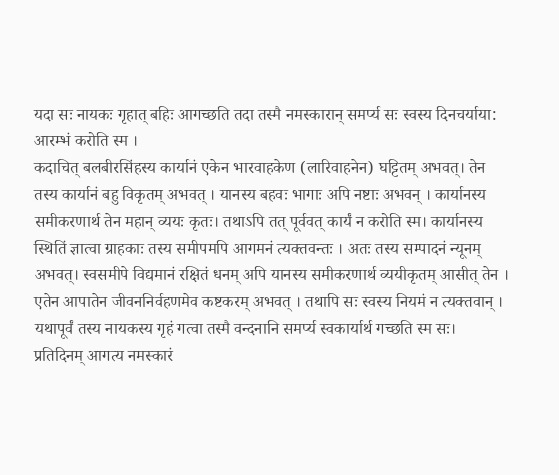यदा सः नायकः गृहात् बहिः आगच्छति तदा तस्मै नमस्कारान् समर्प्य सः स्वस्य दिनचर्याया: आरम्भं करोति स्म ।
कदाचित् बलबीरसिंहस्य कार्यानं एकेन भारवाहकेण (लारिवाहनेन) घट्टितम् अभवत्। तेन तस्य कार्यानं बहु विकृतम् अभवत् । यानस्य बहवः भागाः अपि नष्टाः अभवन् । कार्यानस्य समीकरणार्थ तेन महान् व्ययः कृतः। तथाऽपि तत् पूर्ववत् कार्यं न करोति स्म। कार्यानस्य स्थितिं ज्ञात्वा ग्राहकाः तस्य समीपमपि आगमनं त्यक्तवन्तः । अतः तस्य सम्पादनं न्यूनम् अभवत्। स्वसमीपे विद्यमानं रक्षितं धनम् अपि यानस्य समीकरणार्थ व्ययीकृतम् आसीत् तेन ।
एतेन आपातेन जीवननिर्वहणमेव कष्टकरम् अभवत् । तथापि सः स्वस्य नियमं न त्यक्तवान् । यथापूर्वं तस्य नायकस्य गृहं गत्वा तस्मै वन्दनानि समर्प्य स्वकार्यार्थ गच्छति स्म सः।
प्रतिदिनम् आगत्य नमस्कारं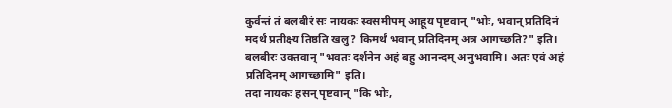कुर्वन्तं तं बलबीरं सः नायकः स्वसमीपम् आहूय पृष्टवान् "भोः, भवान् प्रतिदिनं मदर्थं प्रतीक्ष्य तिष्ठति खलु? किमर्थं भवान् प्रतिदिनम् अत्र आगच्छति?" इति।
बलबीरः उक्तवान् "भवतः दर्शनेन अहं बहु आनन्दम् अनुभवामि। अतः एवं अहं प्रतिदिनम् आगच्छामि" इति।
तदा नायकः हसन् पृष्टवान् "कि भोः,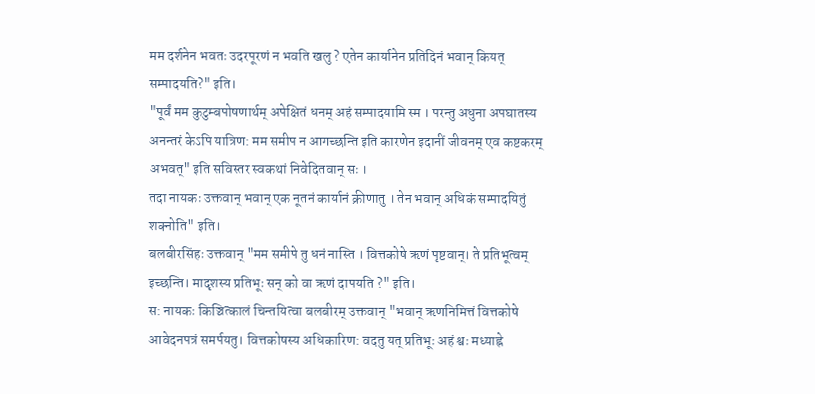मम दर्शनेन भवतः उदरपूरणं न भवति खलु ? एतेन कार्यानेन प्रतिदिनं भवान् कियत् सम्पादयति?" इति।
"पूर्वं मम कुटुम्बपोषणार्थम् अपेक्षितं धनम् अहं सम्पादयामि स्म । परन्तु अधुना अपघातस्य अनन्तरं केऽपि यात्रिण: मम समीप न आगच्छन्ति इति कारणेन इदानीं जीवनम् एव कष्टकरम् अभवत्" इति सविस्तर स्वकथां निवेदितवान् सः ।
तदा नायकः उक्तवान् भवान् एक नूतनं कार्यानं क्रीणातु । तेन भवान् अधिकं सम्पादयितुं शक्नोति" इति।
बलबीरसिंहः उक्तवान् "मम समीपे तु धनं नास्ति । वित्तकोषे ऋणं पृष्टवान्। ते प्रतिभूत्वम् इच्छन्ति। मादृशस्य प्रतिभूः सन् को वा ऋणं दापयति ?" इति।
स: नायकः किञ्चित्कालं चिन्तयित्वा बलबीरम् उक्तवान् "भवान् ऋणनिमित्तं वित्तकोषे आवेदनपत्रं समर्पयतु। वित्तकोषस्य अधिकारिण: वदतु यत् प्रतिभूः अहं श्वः मध्याह्ने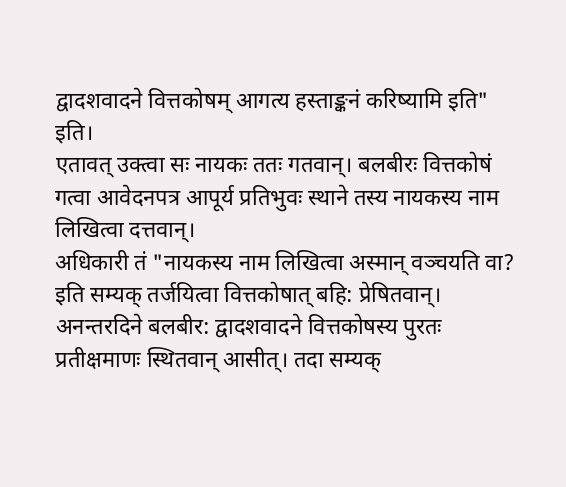द्वादशवादने वित्तकोषम् आगत्य हस्ताङ्कनं करिष्यामि इति" इति।
एतावत् उक्त्वा सः नायकः ततः गतवान्। बलबीरः वित्तकोषं गत्वा आवेदनपत्र आपूर्य प्रतिभुवः स्थाने तस्य नायकस्य नाम लिखित्वा दत्तवान्।
अधिकारी तं "नायकस्य नाम लिखित्वा अस्मान् वञ्चयति वा? इति सम्यक् तर्जयित्वा वित्तकोषात् बहि: प्रेषितवान्।
अनन्तरदिने बलबीर: द्वादशवादने वित्तकोषस्य पुरतः प्रतीक्षमाणः स्थितवान् आसीत्। तदा सम्यक्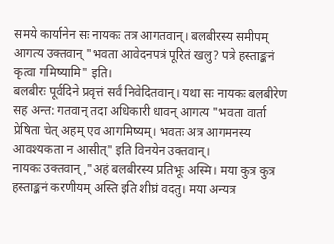समये कार्यानेन सः नायकः तत्र आगतवान्। बलबीरस्य समीपम् आगत्य उक्तवान् "भवता आवेदनपत्रं पूरितं खलु? पत्रे हस्ताङ्कनं कृत्वा गमिष्यामि" इति।
बलबीरः पूर्वदिने प्रवृत्तं सर्वं निवेदितवान्। यथा सः नायकः बलबीरेण सह अन्त: गतवान् तदा अधिकारी धावन् आगत्य "भवता वार्ता प्रेषिता चेत् अहम् एव आगमिष्यम्। भवतः अत्र आगमनस्य आवश्यकता न आसीत्" इति विनयेन उक्तवान्।
नायकः उक्तवान् ,"अहं बलबीरस्य प्रतिभूः अस्मि। मया कुत्र कुत्र हस्ताङ्कनं करणीयम् अस्ति इति शीघ्रं वदतु। मया अन्यत्र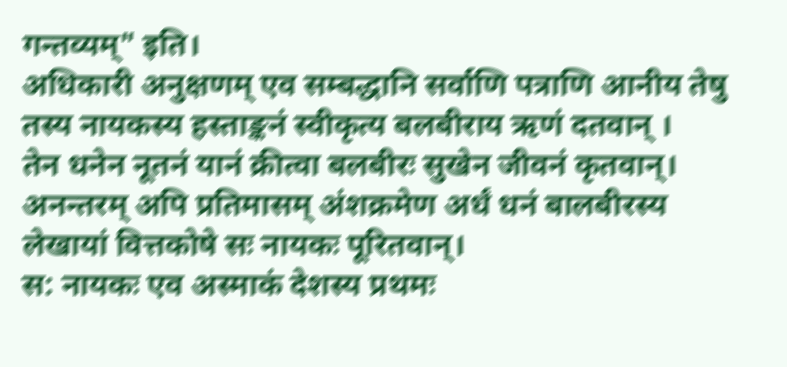गन्तव्यम्" इति।
अधिकारी अनुक्षणम् एव सम्बद्धानि सर्वाणि पत्राणि आनीय तेषु तस्य नायकस्य हस्ताङ्कनं स्वीकृत्य बलबीराय ऋणं दतवान् ।
तेन धनेन नूतनं यानं क्रीत्वा बलबीरः सुखेन जीवनं कृतवान्।
अनन्तरम् अपि प्रतिमासम् अंशक्रमेण अर्धं धनं बालबीरस्य लेखायां वित्तकोषे सः नायकः पूरितवान्।
स: नायकः एव अस्माकं देशस्य प्रथमः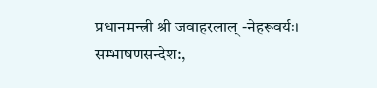प्रधानमन्त्री श्री जवाहरलाल् -नेहरूवर्यः।
सम्भाषणसन्देश:,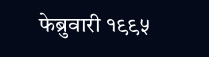फेब्रुवारी १९९५